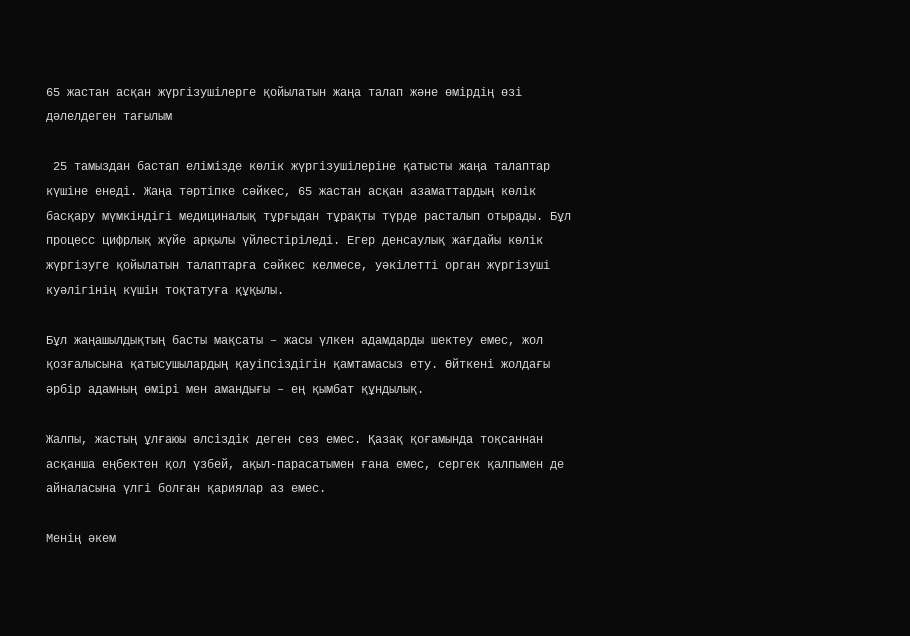65 жастан асқан жүргізушілерге қойылатын жаңа талап және өмірдің өзі дәлелдеген тағылым

 25 тамыздан бастап елімізде көлік жүргізушілеріне қатысты жаңа талаптар күшіне енеді. Жаңа тәртіпке сәйкес, 65 жастан асқан азаматтардың көлік басқару мүмкіндігі медициналық тұрғыдан тұрақты түрде расталып отырады. Бұл процесс цифрлық жүйе арқылы үйлестіріледі. Егер денсаулық жағдайы көлік жүргізуге қойылатын талаптарға сәйкес келмесе, уәкілетті орган жүргізуші куәлігінің күшін тоқтатуға құқылы.

Бұл жаңашылдықтың басты мақсаты – жасы үлкен адамдарды шектеу емес, жол қозғалысына қатысушылардың қауіпсіздігін қамтамасыз ету. Өйткені жолдағы әрбір адамның өмірі мен амандығы – ең қымбат құндылық.

Жалпы, жастың ұлғаюы әлсіздік деген сөз емес. Қазақ қоғамында тоқсаннан асқанша еңбектен қол үзбей, ақыл-парасатымен ғана емес, сергек қалпымен де айналасына үлгі болған қариялар аз емес.

Менің әкем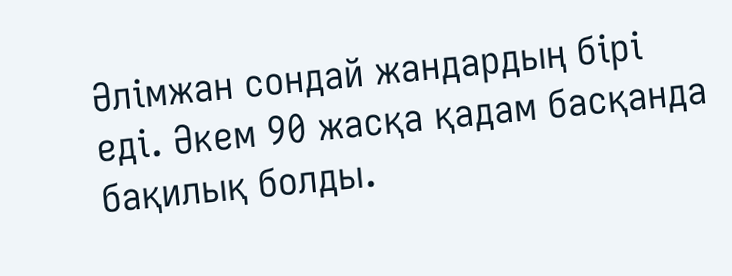Әлімжан сондай жандардың бірі еді. Әкем 90 жасқа қадам басқанда бақилық болды.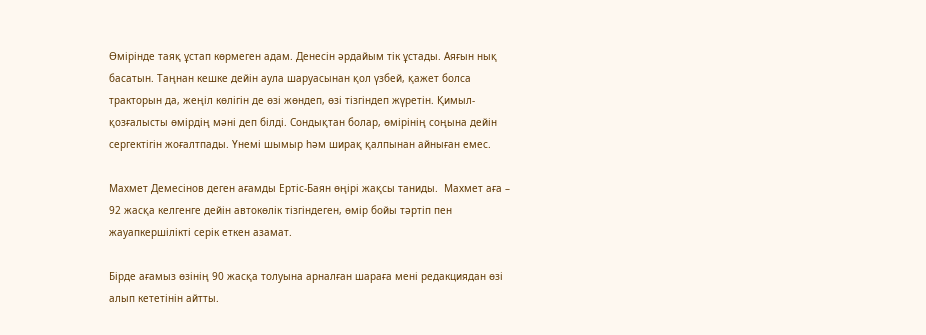Өмірінде таяқ ұстап көрмеген адам. Денесін әрдайым тік ұстады. Аяғын нық басатын. Таңнан кешке дейін аула шаруасынан қол үзбей, қажет болса тракторын да, жеңіл көлігін де өзі жөндеп, өзі тізгіндеп жүретін. Қимыл-қозғалысты өмірдің мәні деп білді. Сондықтан болар, өмірінің соңына дейін сергектігін жоғалтпады. Үнемі шымыр һәм ширақ қалпынан айныған емес.

Махмет Демесінов деген ағамды Ертіс-Баян өңірі жақсы таниды.  Махмет аға – 92 жасқа келгенге дейін автокөлік тізгіндеген, өмір бойы тәртіп пен жауапкершілікті серік еткен азамат.

Бірде ағамыз өзінің 90 жасқа толуына арналған шараға мені редакциядан өзі алып кететінін айтты.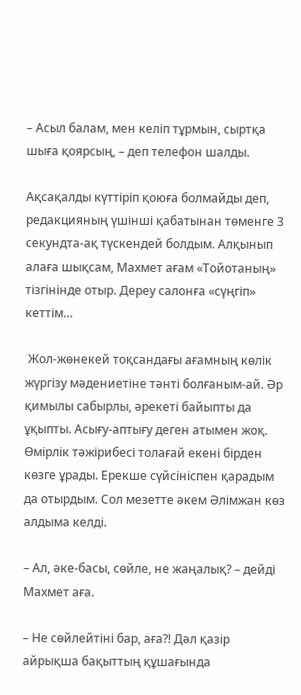– Асыл балам, мен келіп тұрмын, сыртқа шыға қоярсың, – деп телефон шалды.

Ақсақалды күттіріп қоюға болмайды деп, редакцияның үшінші қабатынан төменге 3 секундта-ақ түскендей болдым. Алқынып алаға шықсам, Махмет ағам «Тойотаның» тізгінінде отыр. Дереу салонға «сүңгіп» кеттім…

 Жол-жөнекей тоқсандағы ағамның көлік жүргізу мәдениетіне тәнті болғаным-ай. Әр қимылы сабырлы, әрекеті байыпты да ұқыпты. Асығу-аптығу деген атымен жоқ. Өмірлік тәжірибесі толағай екені бірден көзге ұрады. Ерекше сүйсініспен қарадым да отырдым. Сол мезетте әкем Әлімжан көз алдыма келді.

– Ал, әке-басы, сөйле, не жаңалық? – дейді Махмет аға.

– Не сөйлейтіні бар, аға?! Дәл қазір айрықша бақыттың құшағында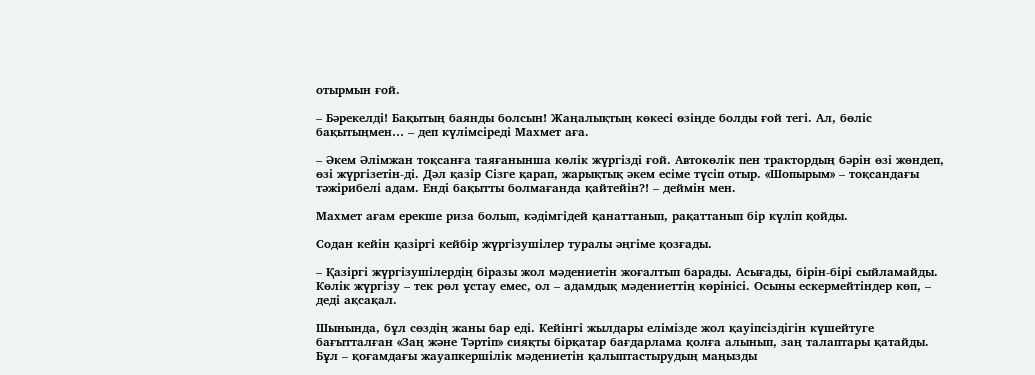отырмын ғой.

– Бәрекелді! Бақытың баянды болсын! Жаңалықтың көкесі өзіңде болды ғой тегі. Ал, бөліс бақытыңмен… – деп күлімсіреді Махмет аға.

– Әкем Әлімжан тоқсанға таяғанынша көлік жүргізді ғой. Автокөлік пен трактордың бәрін өзі жөндеп, өзі жүргізетін-ді. Дәл қазір Сізге қарап, жарықтық әкем есіме түсіп отыр. «Шопырым» – тоқсандағы тәжірибелі адам. Енді бақытты болмағанда қайтейін?! – деймін мен.

Махмет ағам ерекше риза болып, кәдімгідей қанаттанып, рақаттанып бір күліп қойды.

Содан кейін қазіргі кейбір жүргізушілер туралы әңгіме қозғады.

– Қазіргі жүргізушілердің біразы жол мәдениетін жоғалтып барады. Асығады, бірін-бірі сыйламайды. Көлік жүргізу – тек рөл ұстау емес, ол – адамдық мәдениеттің көрінісі. Осыны ескермейтіндер көп, – деді ақсақал.

Шынында, бұл сөздің жаны бар еді. Кейінгі жылдары елімізде жол қауіпсіздігін күшейтуге бағытталған «Заң және Тәртіп» сияқты бірқатар бағдарлама қолға алынып, заң талаптары қатайды. Бұл – қоғамдағы жауапкершілік мәдениетін қалыптастырудың маңызды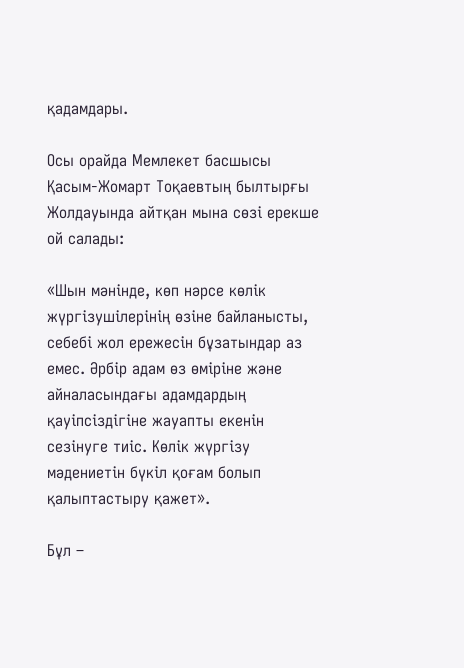қадамдары.

Осы орайда Мемлекет басшысы Қасым-Жомарт Тоқаевтың былтырғы Жолдауында айтқан мына сөзі ерекше ой салады:

«Шын мәнінде, көп нәрсе көлік жүргізушілерінің өзіне байланысты, себебі жол ережесін бұзатындар аз емес. Әрбір адам өз өміріне және айналасындағы адамдардың қауіпсіздігіне жауапты екенін сезінуге тиіс. Көлік жүргізу мәдениетін бүкіл қоғам болып қалыптастыру қажет».

Бұл –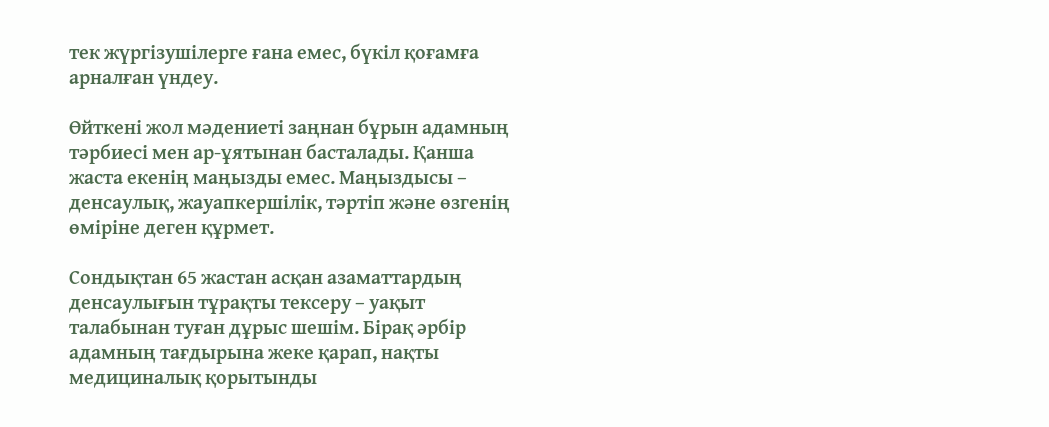тек жүргізушілерге ғана емес, бүкіл қоғамға арналған үндеу.

Өйткені жол мәдениеті заңнан бұрын адамның тәрбиесі мен ар-ұятынан басталады. Қанша жаста екенің маңызды емес. Маңыздысы – денсаулық, жауапкершілік, тәртіп және өзгенің өміріне деген құрмет.

Сондықтан 65 жастан асқан азаматтардың денсаулығын тұрақты тексеру – уақыт талабынан туған дұрыс шешім. Бірақ әрбір адамның тағдырына жеке қарап, нақты медициналық қорытынды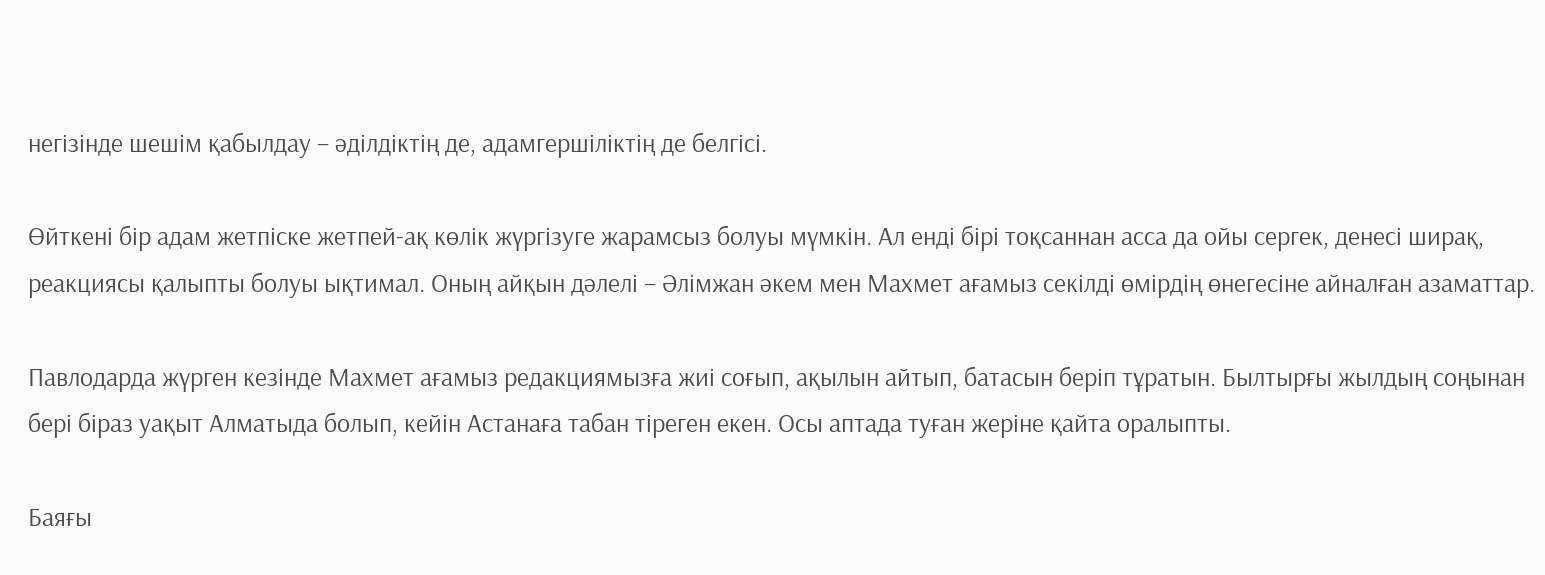негізінде шешім қабылдау – әділдіктің де, адамгершіліктің де белгісі.

Өйткені бір адам жетпіске жетпей-ақ көлік жүргізуге жарамсыз болуы мүмкін. Ал енді бірі тоқсаннан асса да ойы сергек, денесі ширақ, реакциясы қалыпты болуы ықтимал. Оның айқын дәлелі – Әлімжан әкем мен Махмет ағамыз секілді өмірдің өнегесіне айналған азаматтар.

Павлодарда жүрген кезінде Махмет ағамыз редакциямызға жиі соғып, ақылын айтып, батасын беріп тұратын. Былтырғы жылдың соңынан бері біраз уақыт Алматыда болып, кейін Астанаға табан тіреген екен. Осы аптада туған жеріне қайта оралыпты.

Баяғы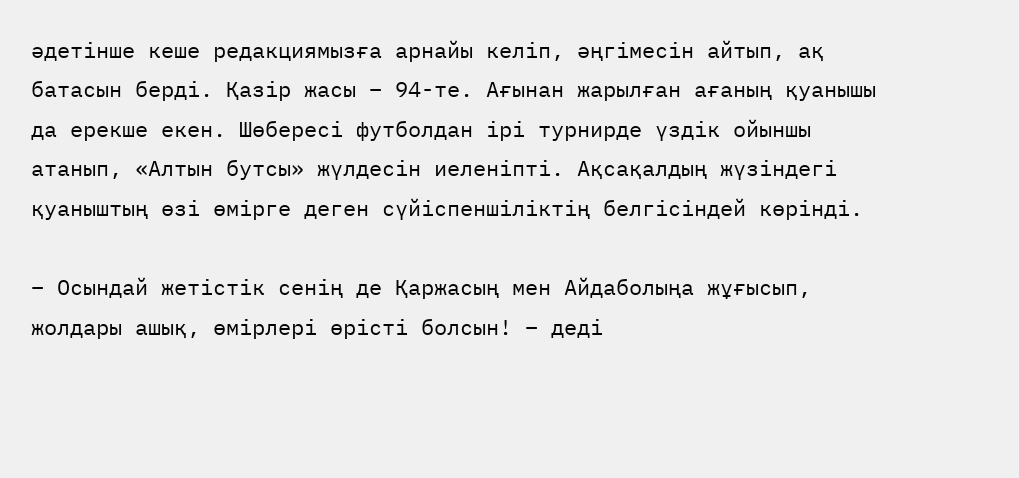әдетінше кеше редакциямызға арнайы келіп, әңгімесін айтып, ақ батасын берді. Қазір жасы – 94-те. Ағынан жарылған ағаның қуанышы да ерекше екен. Шөбересі футболдан ірі турнирде үздік ойыншы атанып, «Алтын бутсы» жүлдесін иеленіпті. Ақсақалдың жүзіндегі қуаныштың өзі өмірге деген сүйіспеншіліктің белгісіндей көрінді.

– Осындай жетістік сенің де Қаржасың мен Айдаболыңа жұғысып, жолдары ашық, өмірлері өрісті болсын! – деді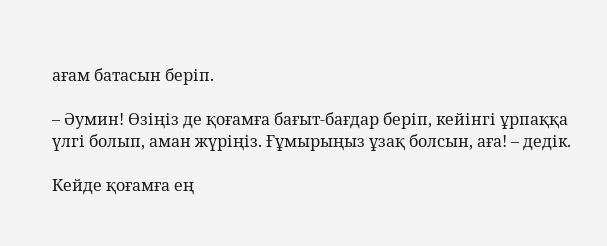ағам батасын беріп.

– Әумин! Өзіңіз де қоғамға бағыт-бағдар беріп, кейінгі ұрпаққа үлгі болып, аман жүріңіз. Ғұмырыңыз ұзақ болсын, аға! – дедік.

Кейде қоғамға ең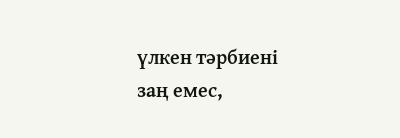үлкен тәрбиені заң емес,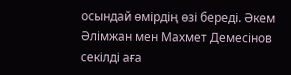осындай өмірдің өзі береді. Әкем Әлімжан мен Махмет Демесінов секілді аға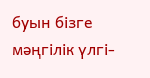буын бізге мәңгілік үлгі-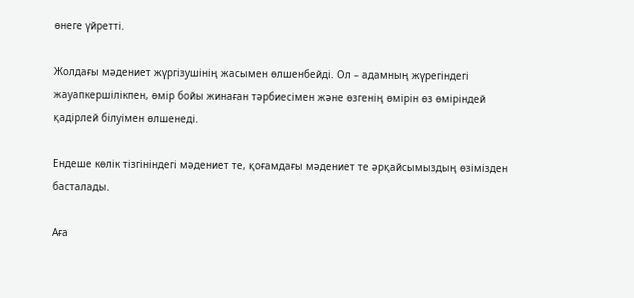өнеге үйретті.

Жолдағы мәдениет жүргізушінің жасымен өлшенбейді. Ол – адамның жүрегіндегі жауапкершілікпен, өмір бойы жинаған тәрбиесімен және өзгенің өмірін өз өміріндей қадірлей білуімен өлшенеді.

Ендеше көлік тізгініндегі мәдениет те, қоғамдағы мәдениет те әрқайсымыздың өзімізден басталады.

Аға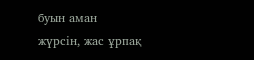буын аман жүрсін, жас ұрпақ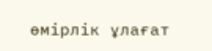өмірлік ұлағат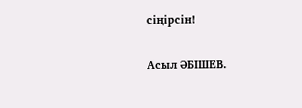сіңірсін!

Асыл ӘБІШЕВ.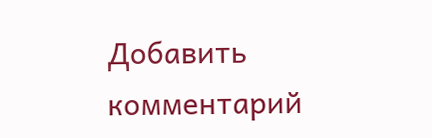Добавить комментарий